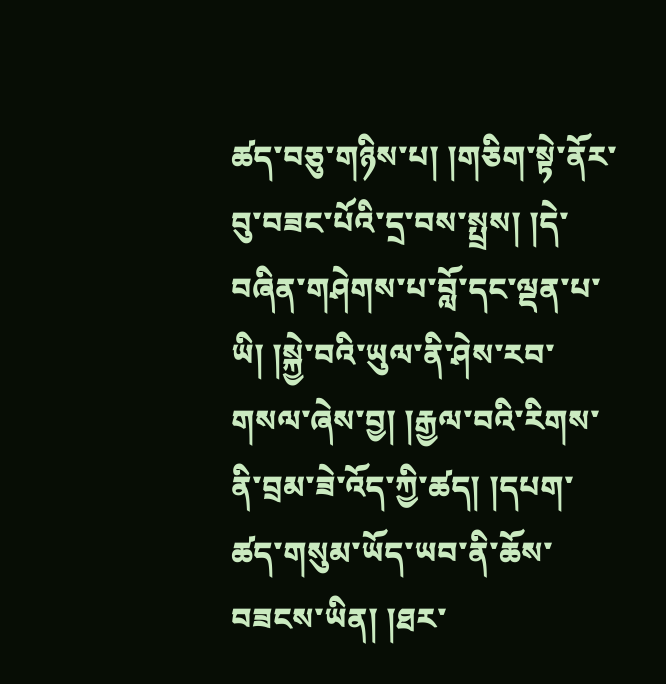ཚད་བཅུ་གཉིས་པ། །གཅིག་སྟེ་ནོར་བུ་བཟང་པོའི་དྲ་བས་སྤྲས། །དེ་བཞིན་གཤེགས་པ་བློ་དང་ལྡན་པ་ཡི། །སྐྱེ་བའི་ཡུལ་ནི་ཤེས་རབ་གསལ་ཞེས་བྱ། །རྒྱལ་བའི་རིགས་ནི་བྲམ་ཟེ་འོད་ཀྱི་ཚད། །དཔག་ཚད་གསུམ་ཡོད་ཡབ་ནི་ཆོས་བཟངས་ཡིན། །ཐར་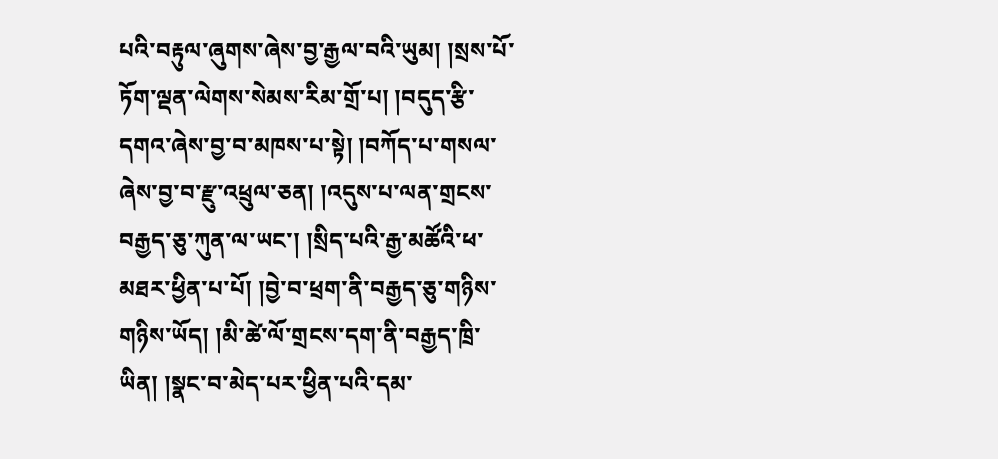པའི་བརྟུལ་ཞུགས་ཞེས་བྱ་རྒྱལ་བའི་ཡུམ། །སྲས་པོ་ཏོག་ལྡན་ལེགས་སེམས་རིམ་གྲོ་པ། །བདུད་རྩི་དགའ་ཞེས་བྱ་བ་མཁས་པ་སྟེ། །བཀོད་པ་གསལ་ཞེས་བྱ་བ་རྫུ་འཕྲུལ་ཅན། །འདུས་པ་ལན་གྲངས་བརྒྱད་ཅུ་ཀུན་ལ་ཡང་། །སྲིད་པའི་རྒྱ་མཚོའི་ཕ་མཐར་ཕྱིན་པ་པོ། །བྱེ་བ་ཕྲག་ནི་བརྒྱད་ཅུ་གཉིས་གཉིས་ཡོད། །མི་ཚེ་ལོ་གྲངས་དག་ནི་བརྒྱད་ཁྲི་ཡིན། །སྣང་བ་མེད་པར་ཕྱིན་པའི་དམ་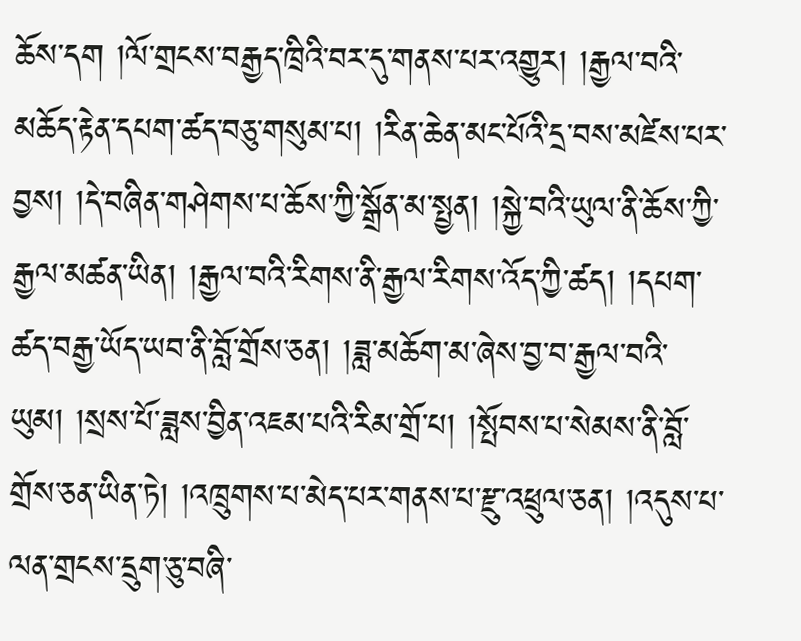ཆོས་དག །ལོ་གྲངས་བརྒྱད་ཁྲིའི་བར་དུ་གནས་པར་འགྱུར། །རྒྱལ་བའི་མཆོད་རྟེན་དཔག་ཚད་བཅུ་གསུམ་པ། །རིན་ཆེན་མང་པོའི་དྲ་བས་མཛེས་པར་བྱས། །དེ་བཞིན་གཤེགས་པ་ཆོས་ཀྱི་སྒྲོན་མ་སྤྱན། །སྐྱེ་བའི་ཡུལ་ནི་ཆོས་ཀྱི་རྒྱལ་མཚན་ཡིན། །རྒྱལ་བའི་རིགས་ནི་རྒྱལ་རིགས་འོད་ཀྱི་ཚད། །དཔག་ཚད་བརྒྱ་ཡོད་ཡབ་ནི་བློ་གྲོས་ཅན། །ཟླ་མཆོག་མ་ཞེས་བྱ་བ་རྒྱལ་བའི་ཡུམ། །སྲས་པོ་ཟླས་བྱིན་འཇམ་པའི་རིམ་གྲོ་པ། །སྤོབས་པ་སེམས་ནི་བློ་གྲོས་ཅན་ཡིན་ཏེ། །འཁྲུགས་པ་མེད་པར་གནས་པ་རྫུ་འཕྲུལ་ཅན། །འདུས་པ་ལན་གྲངས་དྲུག་ཅུ་བཞི་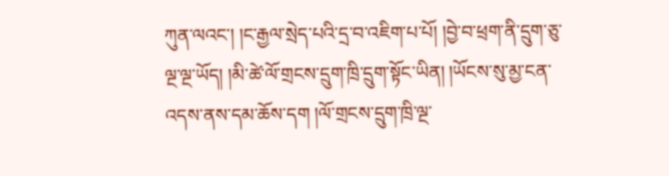ཀུན་ལའང་། །ང་རྒྱལ་སྲེད་པའི་དྲ་བ་འཇིག་པ་པོ། །བྱེ་བ་ཕྲག་ནི་དྲུག་ཅུ་ལྔ་ལྔ་ཡོད། །མི་ཚེ་ལོ་གྲངས་དྲུག་ཁྲི་དྲུག་སྟོང་ཡིན། །ཡོངས་སུ་མྱ་ངན་འདས་ནས་དམ་ཆོས་དག །ལོ་གྲངས་དྲུག་ཁྲི་ལྔ་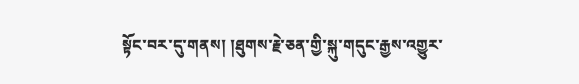སྟོང་བར་དུ་གནས། །ཐུགས་རྗེ་ཅན་གྱི་སྐུ་གདུང་རྒྱས་འགྱུར་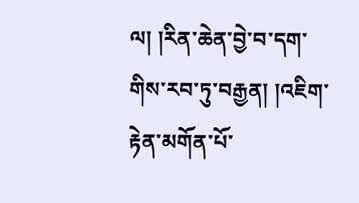ལ། །རིན་ཆེན་བྱེ་བ་དག་གིས་རབ་ཏུ་བརྒྱན། །འཇིག་རྟེན་མགོན་པོ་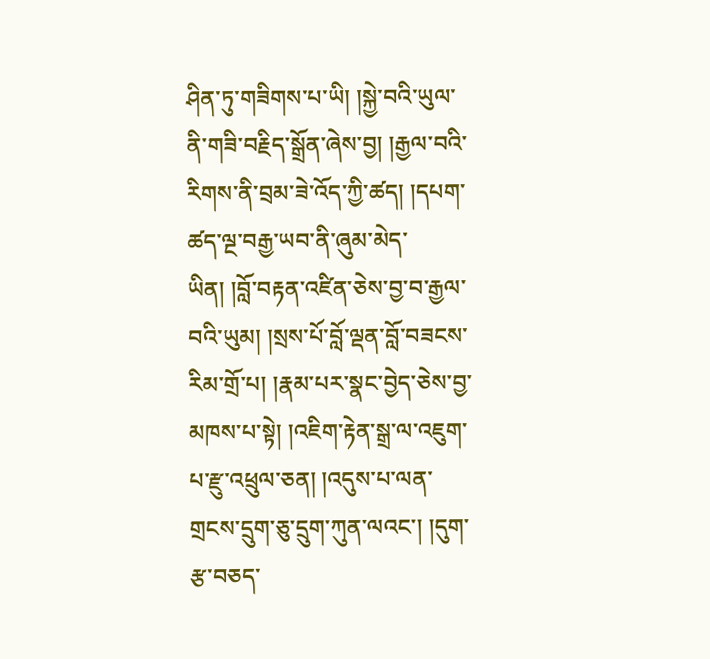ཤིན་ཏུ་གཟིགས་པ་ཡི། །སྐྱེ་བའི་ཡུལ་ནི་གཟི་བརྗིད་སྒྲོན་ཞེས་བྱ། །རྒྱལ་བའི་རིགས་ནི་བྲམ་ཟེ་འོད་ཀྱི་ཚད། །དཔག་ཚད་ལྔ་བརྒྱ་ཡབ་ནི་ཞུམ་མེད་ཡིན། །བློ་བརྟན་འཛིན་ཅེས་བྱ་བ་རྒྱལ་བའི་ཡུམ། །སྲས་པོ་བློ་ལྡན་བློ་བཟངས་རིམ་གྲོ་པ། །རྣམ་པར་སྣང་བྱེད་ཅེས་བྱ་མཁས་པ་སྟེ། །འཇིག་རྟེན་སྒྲ་ལ་འཇུག་པ་རྫུ་འཕྲུལ་ཅན། །འདུས་པ་ལན་གྲངས་དྲུག་ཅུ་དྲུག་ཀུན་ལའང་། །དུག་རྩ་བཅད་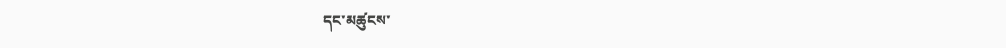དང་མཚུངས་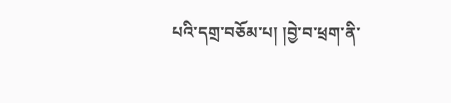པའི་དགྲ་བཅོམ་པ། །བྱེ་བ་ཕྲག་ནི་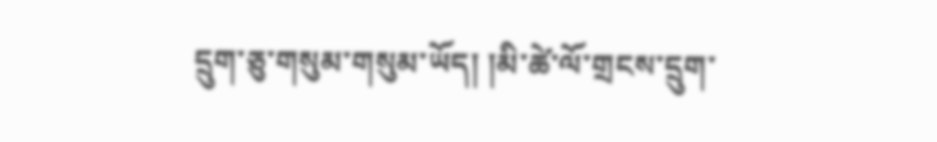དྲུག་ཅུ་གསུམ་གསུམ་ཡོད། །མི་ཚེ་ལོ་གྲངས་དྲུག་